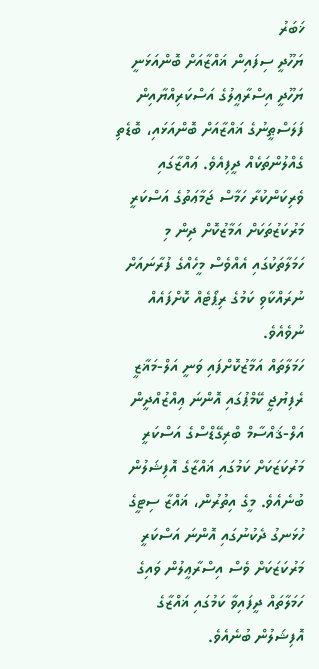ޚަބަރު
ޔަހޫދީ ސިފައިން ޣައްޒާއަށް ބޮންއަޅަނީ
ޔަހޫދީ އިސްރާޢީލުގެ އަސްކަރިއްޔާއިން ފަލަސްޠީނުގެ ޣައްޒާއަށް ބޮންއަޅައި، ބޮޑެތި ގެއްލުންތަކެއް ދީފިއެވެ. ޢައްޒާގައި ވެރިކަންކުރާ ހަމާސް ޖަމާޢަތުގެ އަސްކަރީ މަރުކަޒުތަކަށް އަމާޒުކޮށް ދިން މި ހަމަލާތަކުގައި އެއްވެސް މީހެއްގެ ފުރާނައަށް ނުރައްކާވި ކަމުގެ ރިޕޯޓެއް ކޮށްފައެއް ނުވެއެވެ.
ހަމަލާތައް އަމާޒުކޮށްފައި ވަނީ އަލް-މަޣާޒީ ރެފިޔުޖީ ކޭމްޕުގައި އޮންނަ ޢިއްޒުއްދީން އަލް-ޤައްސާމް ބްރިގޭޑްސްގެ އަސްކަރީ މަރުކަޒަކަށް ކަމުގައި ޣައްޒާގެ އޮފިޝަލުން ބުނެއެވެ. މީގެ އިތުރުން، ޣައްޒާ ސިޓީގެ ހުޅަނގު ދެކުނުގައި އޮންނަ އަސްކަރީ މަރުކަޒަކަށް ވެސް އިސްރާޢީލުން ވައިގެ ހަމަލާތައް ދީފައިވާ ކަމުގައި ޣައްޒާގެ އޮފިޝަލުން ބުނެއެވެ.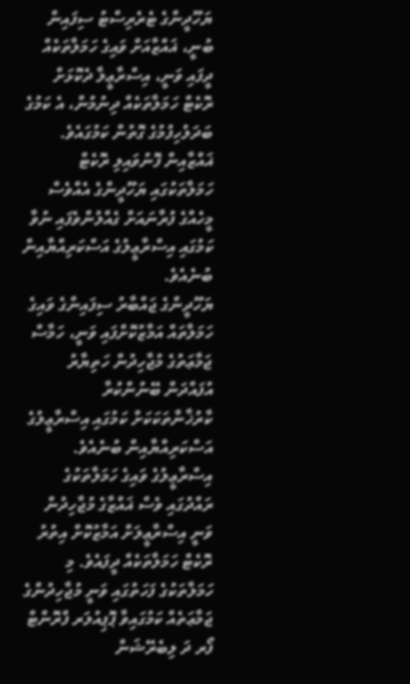ޔަހޫދީންގެ ޓެރެރިސްޓު ސިފައިން ބުނީ، ޣައްޒާއަށް ވައިގެ ހަމަލާތަކެއް ދީފައި ވަނީ، އިސްރާޢީލާ ދެކޮޅަށް ރޮކެޓް ހަމަލާތަކެއް ދިނުމުން، އެ ކަމުގެ ބަދަލުހިފުމުގެ ގޮތުން ކަމުގައެވެ. ޣައްޒާއިން ފޮނުވައިލި ރޮކެޓް ހަމަލާތަކުގައި ޔަހޫދީންގެ އެއްވެސް މީހެއްގެ ފުރާނައަށް ގެއްލުންވެފައި ނުވާ ކަމުގައި އިސްރާޢީލުގެ އަސްކަރިއްޔާއިން ބުނެއެވެ.
ޔަހޫދީންގެ ޖައްބާރު ސިފައިންގެ ވައިގެ ހަމަލާތައް އަމާޒުކޮށްފައި ވަނީ، ހަމާސް ޖަމާޢަތުގެ މުޖާހިދުން ހަތިޔާރު އުފައްދަން ބޭނުންކުރާ ކާރުޚާނާތަކަކަށް ކަމުގައި އިސްރާޢީލުގެ އަސްކަރިއްޔާއިން ބުނެއެވެ. އިސްރާޢީލުގެ ވައިގެ ހަމަލާތަކުގެ ރައްދުގައި ވެސް ޣައްޒާގެ މުޖާހިދުން ވަނީ އިސްރާޢީލަށް އަމާޒުކޮށް އިތުރު ރޮކެޓް ހަމަލާތަކެއް ދީފައެވެ. މި ހަމަލާތަކުގެ ފަހަތުގައި ވަނީ މުޖާހިދުންގެ ޖަމާޢަތެއް ކަމުގައިވާ ޕޮޕިއުލަރ ފްރޮންޓް ފޯރ ދަ ލިބެރޭޝަން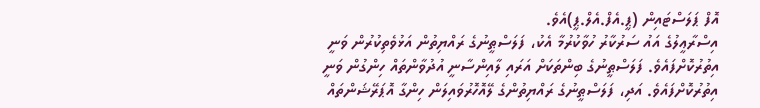އޮފް ޕަލަސްޓައިން (ޕީ.އެފް.އެލް.ޕީ)އެވެ.
އިސްރާޢީލުގެ އައު ސަރުކާރު ހުވާކުރުމާ އެކު، ފަލަސްޠީނުގެ ރައްޔިތުން އަޅުވެތިކުރުން ވަނީ އިތުރުކޮށްފައެވެ. ފަލަސްޠީނުގެ ބިންތަކަށް އަރައި ލާއިންސާނީ އުދުވާންތައް ހިންގުން ވަނީ އިތުރުކޮށްފައެވެ. އަދި، ފަލަސްޠީނުގެ ރައްޔިތުންގެ ލޭއޮހޮރުވައިލަން ހިންގާ އޮޕަރޭޝަންތައް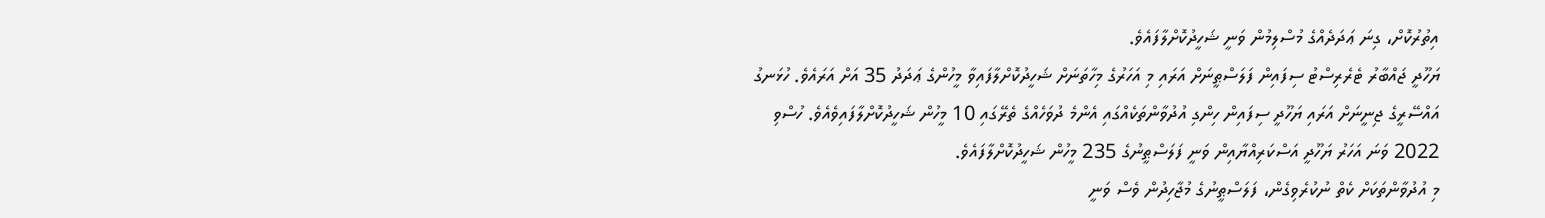އިތުރުކޮށް، ގިނަ ޢަދަދެއްގެ މުސްލިމުން ވަނީ ޝަހީދުކޮށްލާފައެވެ.
ޔަހޫދީ ޖައްބާރު ޓެރެރިސްޓު ސިފައިން ފަލަސްޠީނަށް އަރައި މި އަހަރުގެ މިހާތަނަށް ޝަހީދުކޮށްލާފައިވާ މީހުންގެ ޢަދަދު 35 އަށް އަރައެވެ. ހުޅަނގު އައްސޭރީގެ ޖިނީނަށް އަރައި ޔަހޫދީ ސިފައިން ހިންގި އުދުވާންތަކެއްގައި އެންމެ ދުވަހެއްގެ ތެރޭގައި 10 މީހުން ޝަހީދުކޮށްލާފައިވެއެވެ. ހުސްވި 2022 ވަނަ އަހަރު ޔަހޫދީ އަސްކަރިއްޔާއިން ވަނީ ފަލަސްޠީނުގެ 235 މީހުން ޝަހީދުކޮށްލާފައެވެ.
މި އުދުވާންތަކަށް ކެތް ނުކުރެވިގެން، ފަލަސްޠީނުގެ މުޖާހިދުން ވެސް ވަނީ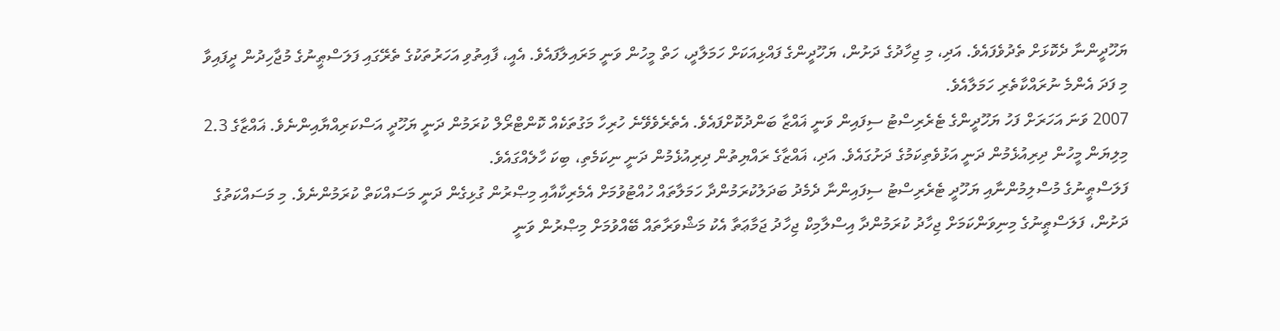ޔަހޫދީންނާ ދެކޮޅަށް ތެދުވެފައެވެ. އަދި، މި ޖިހާދުގެ ދަށުން، ޔަހޫދީންގެ ފައްޅިއަކަށް ހަމަލާދީ، ހަތް މީހުން ވަނީ މަރައިލާފައެވެ. އެއީ، ފާއިތުވި އަހަރުތަކުގެ ތެރޭގައި ފަލަސްޠީނުގެ މުޖާހިދުން ދީފައިވާ މި ފަދަ އެންމެ ނުރައްކާތެރި ހަމަލާއެވެ.
2007 ވަނަ އަހަރަށް ފަހު ޔަހޫދީންގެ ޓެރެރިސްޓު ސިފައިން ވަނީ ޣައްޒާ ބަންދުކޮށްފައެވެ. އެތެރެވެވޭނެ ހުރިހާ މަގުތަކެއް ކޮންޓްރޯލް ކުރަމުން ދަނީ ޔަހޫދީ އަސްކަރިއްޔާއިންނެވެ. ޣައްޒާގެ 2.3 މިލިޔަން މީހުން ދިރިއުޅެމުން ދަނީ އަޅުވެތިކަމުގެ ދަށުގައެވެ. އަދި، ޣައްޒާގެ ރައްޔިތުން ދިރިއުޅެމުން ދަނީ ނިކަމެތި، ބިކަ ހާލެއްގައެވެ.
ފަލަސްޠީނުގެ މުސްލިމުންނާއި ޔަހޫދީ ޓެރެރިސްޓު ސިފައިންނާ ދެމެދު ބަދަލުކުރަމުންދާ ހަމަލާތައް ހުއްޓުވުމަށް އެމެރިކާއާއި މިޞްރުން ގުޅިގެން ދަނީ މަސައްކަތް ކުރަމުންނެވެ. މި މަސައްކަތުގެ ދަށުން، ފަލަސްޠީނުގެ މިނިވަންކަމަށް ޖިހާދު ކުރަމުންދާ އިސްލާމިކް ޖިހާދު ޖަމާޢަތާ އެކު މަޝްވަރާތައް ބޭއްވުމަށް މިޞްރުން ވަނީ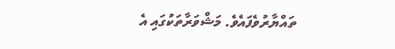ތައްޔާރުވެފައެވެ. މަޝްވަރާތަކުގައި އެ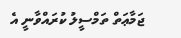ޖަމާޢަތް ތަމްސީލު ކުރައްވާނީ އެ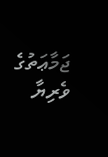ޖަމާޢަތުގެ ވެރިޔާ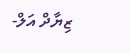ޒިޔާދް އަލް-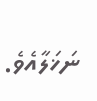ނަޚަލާއެވެ.